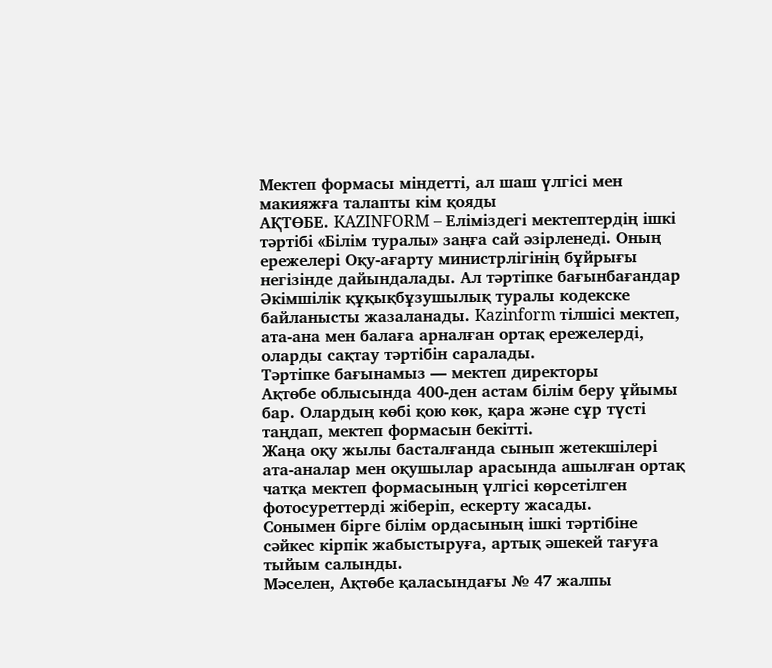Мектеп формасы міндетті, ал шаш үлгісі мен макияжға талапты кім қояды
АҚТӨБЕ. KAZINFORM – Еліміздегі мектептердің ішкі тәртібі «Білім туралы» заңға сай әзірленеді. Оның ережелері Оқу-ағарту министрлігінің бұйрығы негізінде дайындалады. Ал тәртіпке бағынбағандар Әкімшілік құқықбұзушылық туралы кодекске байланысты жазаланады. Kazinform тілшісі мектеп, ата-ана мен балаға арналған ортақ ережелерді, оларды сақтау тәртібін саралады.
Тәртіпке бағынамыз — мектеп директоры
Ақтөбе облысында 400-ден астам білім беру ұйымы бар. Олардың көбі қою көк, қара және сұр түсті таңдап, мектеп формасын бекітті.
Жаңа оқу жылы басталғанда сынып жетекшілері ата-аналар мен оқушылар арасында ашылған ортақ чатқа мектеп формасының үлгісі көрсетілген фотосуреттерді жіберіп, ескерту жасады.
Сонымен бірге білім ордасының ішкі тәртібіне сәйкес кірпік жабыстыруға, артық әшекей тағуға тыйым салынды.
Мәселен, Ақтөбе қаласындағы № 47 жалпы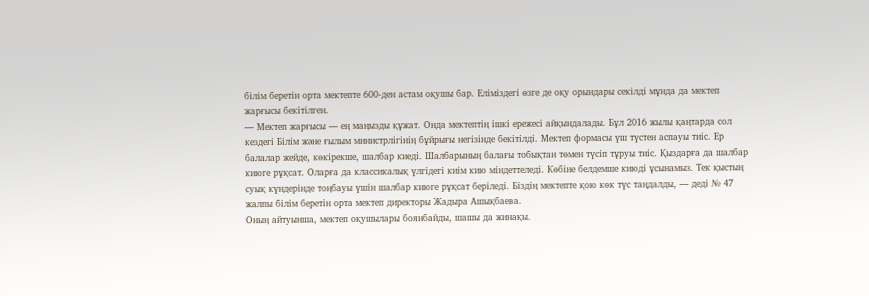білім беретін орта мектепте 600-ден астам оқушы бар. Еліміздегі өзге де оқу орындары секілді мұнда да мектеп жарғысы бекітілген.
— Мектеп жарғысы — ең маңызды құжат. Онда мектептің ішкі ережесі айқындалады. Бұл 2016 жылы қаңтарда сол кездегі Білім және ғылым министрлігінің бұйрығы негізінде бекітілді. Мектеп формасы үш түстен аспауы тиіс. Ер балалар жейде, көкірекше, шалбар киеді. Шалбарының балағы тобықтан төмен түсіп тұруы тиіс. Қыздарға да шалбар киюге рұқсат. Оларға да классикалық үлгідегі киім кию міндеттеледі. Көбіне белдемше киюді ұсынамыз. Тек қыстың суық күндерінде тоңбауы үшін шалбар киюге рұқсат беріледі. Біздің мектепте қою көк түс таңдалды, — деді № 47 жалпы білім беретін орта мектеп директоры Жадыра Ашықбаева.
Оның айтуынша, мектеп оқушылары боянбайды, шашы да жинақы.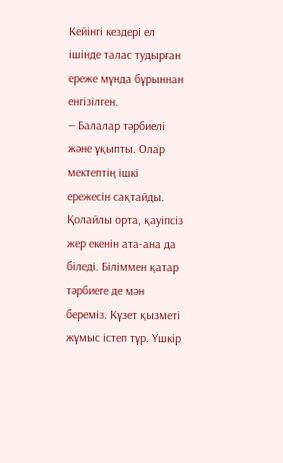Кейінгі кездері ел ішінде талас тудырған ереже мұнда бұрыннан енгізілген.
— Балалар тәрбиелі және ұқыпты. Олар мектептің ішкі ережесін сақтайды. Қолайлы орта, қауіпсіз жер екенін ата-ана да біледі. Біліммен қатар тәрбиеге де мән береміз. Күзет қызметі жұмыс істеп тұр. Үшкір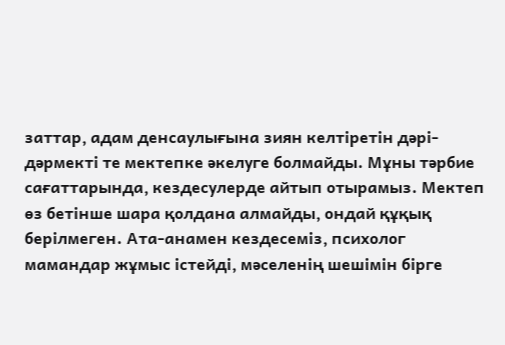заттар, адам денсаулығына зиян келтіретін дәрі-дәрмекті те мектепке әкелуге болмайды. Мұны тәрбие сағаттарында, кездесулерде айтып отырамыз. Мектеп өз бетінше шара қолдана алмайды, ондай құқық берілмеген. Ата-анамен кездесеміз, психолог мамандар жұмыс істейді, мәселенің шешімін бірге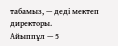табамыз, — деді мектеп директоры.
Айыппұл — 5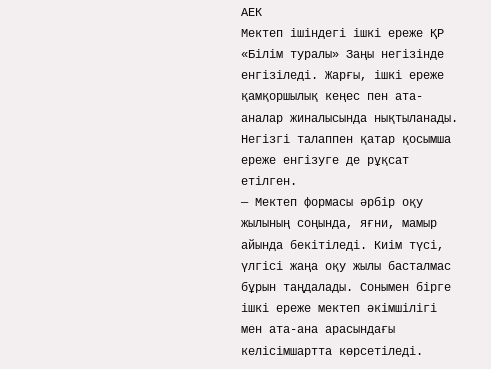АЕК
Мектеп ішіндегі ішкі ереже ҚР «Білім туралы» Заңы негізінде енгізіледі. Жарғы, ішкі ереже қамқоршылық кеңес пен ата-аналар жиналысында нықтыланады. Негізгі талаппен қатар қосымша ереже енгізуге де рұқсат етілген.
— Мектеп формасы әрбір оқу жылының соңында, яғни, мамыр айында бекітіледі. Киім түсі, үлгісі жаңа оқу жылы басталмас бұрын таңдалады. Сонымен бірге ішкі ереже мектеп әкімшілігі мен ата-ана арасындағы келісімшартта көрсетіледі.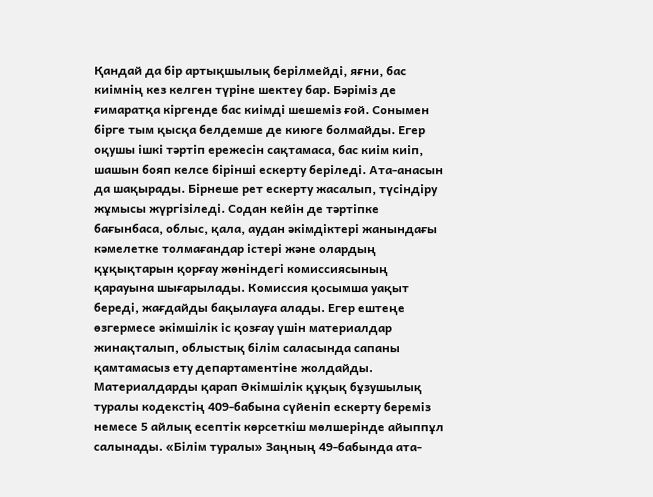Қандай да бір артықшылық берілмейді, яғни, бас киімнің кез келген түріне шектеу бар. Бәріміз де ғимаратқа кіргенде бас киімді шешеміз ғой. Сонымен бірге тым қысқа белдемше де киюге болмайды. Егер оқушы ішкі тәртіп ережесін сақтамаса, бас киім киіп, шашын бояп келсе бірінші ескерту беріледі. Ата-анасын да шақырады. Бірнеше рет ескерту жасалып, түсіндіру жұмысы жүргізіледі. Содан кейін де тәртіпке бағынбаса, облыс, қала, аудан әкімдіктері жанындағы кәмелетке толмағандар істері және олардың құқықтарын қорғау жөніндегі комиссиясының қарауына шығарылады. Комиссия қосымша уақыт береді, жағдайды бақылауға алады. Егер ештеңе өзгермесе әкімшілік іс қозғау үшін материалдар жинақталып, облыстық білім саласында сапаны қамтамасыз ету департаментіне жолдайды. Материалдарды қарап Әкімшілік құқық бұзушылық туралы кодекстің 409-бабына сүйеніп ескерту береміз немесе 5 айлық есептік көрсеткіш мөлшерінде айыппұл салынады. «Білім туралы» Заңның 49-бабында ата-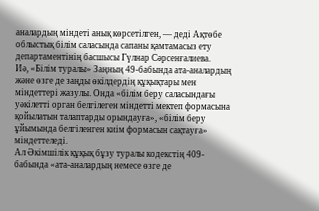аналардың міндеті анық көрсетілген, — деді Ақтөбе облыстық білім саласында сапаны қамтамасыз ету департаментінің басшысы Гүлнар Сәрсенғалиева.
Иә, «Білім туралы» Заңның 49-бабында ата-аналардың және өзге де заңды өкілдердің құқықтары мен міндеттері жазулы. Онда «білім беру саласындағы уәкілетті орган белгілеген міндетті мектеп формасына қойылатын талаптарды орындауға», «білім беру ұйымында белгіленген киім формасын сақтауға» міндеттеледі.
Ал Әкімшілік құқық бұзу туралы кодекстің 409-бабында «ата-аналардың немесе өзге де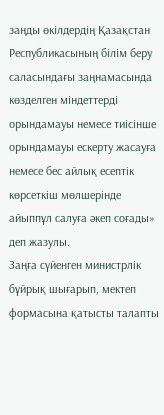заңды өкілдердің Қазақстан Республикасының білім беру саласындағы заңнамасында көзделген міндеттерді орындамауы немесе тиісінше орындамауы ескерту жасауға немесе бес айлық есептік көрсеткіш мөлшерінде айыппұл салуға әкеп соғады» деп жазулы.
Заңға сүйенген министрлік бұйрық шығарып, мектеп формасына қатысты талапты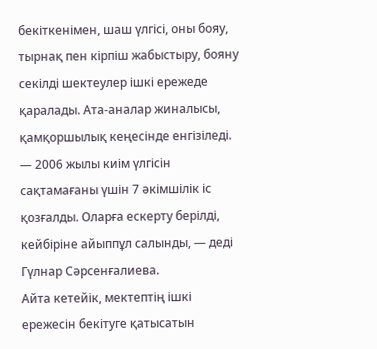бекіткенімен, шаш үлгісі, оны бояу, тырнақ пен кірпіш жабыстыру, бояну секілді шектеулер ішкі ережеде қаралады. Ата-аналар жиналысы, қамқоршылық кеңесінде енгізіледі.
— 2006 жылы киім үлгісін сақтамағаны үшін 7 әкімшілік іс қозғалды. Оларға ескерту берілді, кейбіріне айыппұл салынды, — деді Гүлнар Сәрсенғалиева.
Айта кетейік, мектептің ішкі ережесін бекітуге қатысатын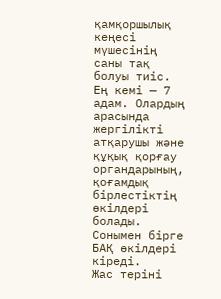қамқоршылық кеңесі мүшесінің саны тақ болуы тиіс. Ең кемі — 7 адам. Олардың арасында жергілікті атқарушы және құқық қорғау органдарының, қоғамдық бірлестіктің өкілдері болады. Сонымен бірге БАҚ өкілдері кіреді.
Жас теріні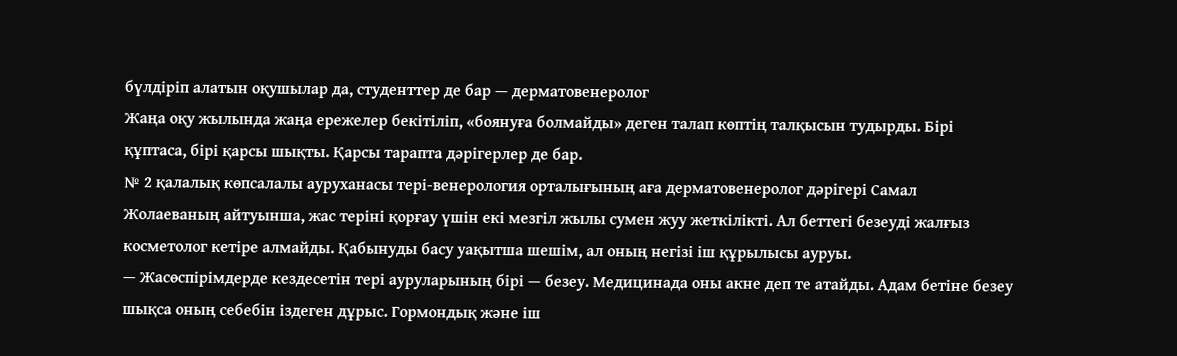бүлдіріп алатын оқушылар да, студенттер де бар — дерматовенеролог
Жаңа оқу жылында жаңа ережелер бекітіліп, «боянуға болмайды» деген талап көптің талқысын тудырды. Бірі құптаса, бірі қарсы шықты. Қарсы тарапта дәрігерлер де бар.
№ 2 қалалық көпсалалы ауруханасы тері-венерология орталығының аға дерматовенеролог дәрігері Самал Жолаеваның айтуынша, жас теріні қорғау үшін екі мезгіл жылы сумен жуу жеткілікті. Ал беттегі безеуді жалғыз косметолог кетіре алмайды. Қабынуды басу уақытша шешім, ал оның негізі іш құрылысы ауруы.
— Жасөспірімдерде кездесетін тері ауруларының бірі — безеу. Медицинада оны акне деп те атайды. Адам бетіне безеу шықса оның себебін іздеген дұрыс. Гормондық және іш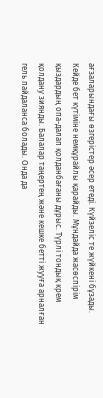ағзаларындағы өзгерістер әсер етеді. Күйзеліс те жүйкені бұзады. Кейде бет күтіміне немқұрайлы қарайды. Мұндайда жасөспірім қыздардың опа-далап қолданбағаны дұрыс. Түрлі тондық крем қолдану зиянды. Балалар таңертең және кешке бетті жууға арналған гель пайдаланса болады. Онда да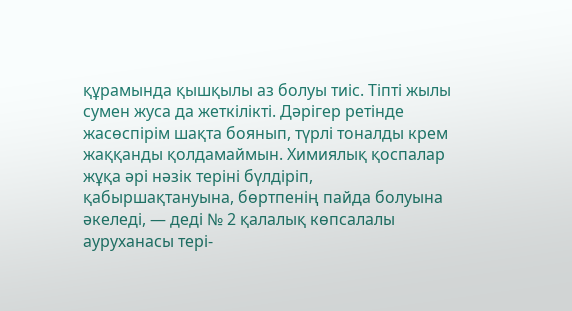құрамында қышқылы аз болуы тиіс. Тіпті жылы сумен жуса да жеткілікті. Дәрігер ретінде жасөспірім шақта боянып, түрлі тоналды крем жаққанды қолдамаймын. Химиялық қоспалар жұқа әрі нәзік теріні бүлдіріп, қабыршақтануына, бөртпенің пайда болуына әкеледі, — деді № 2 қалалық көпсалалы ауруханасы тері-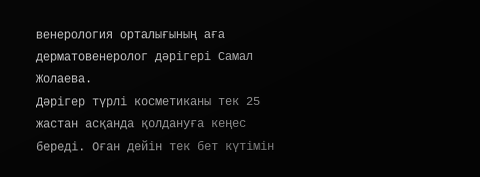венерология орталығының аға дерматовенеролог дәрігері Самал Жолаева.
Дәрігер түрлі косметиканы тек 25 жастан асқанда қолдануға кеңес береді. Оған дейін тек бет күтімін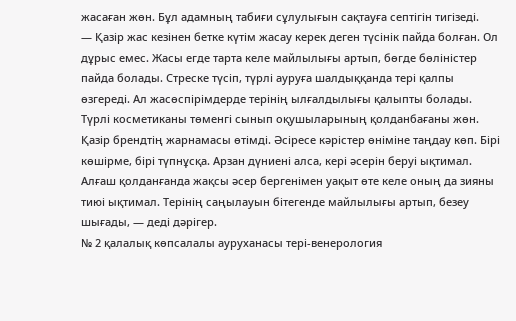жасаған жөн. Бұл адамның табиғи сұлулығын сақтауға септігін тигізеді.
— Қазір жас кезінен бетке күтім жасау керек деген түсінік пайда болған. Ол дұрыс емес. Жасы егде тарта келе майлылығы артып, бөгде бөліністер пайда болады. Стреске түсіп, түрлі ауруға шалдыққанда тері қалпы өзгереді. Ал жасөспірімдерде терінің ылғалдылығы қалыпты болады. Түрлі косметиканы төменгі сынып оқушыларының қолданбағаны жөн. Қазір брендтің жарнамасы өтімді. Әсіресе кәрістер өніміне таңдау көп. Бірі көшірме, бірі түпнұсқа. Арзан дүниені алса, кері әсерін беруі ықтимал. Алғаш қолданғанда жақсы әсер бергенімен уақыт өте келе оның да зияны тиюі ықтимал. Терінің саңылауын бітегенде майлылығы артып, безеу шығады, — деді дәрігер.
№ 2 қалалық көпсалалы ауруханасы тері-венерология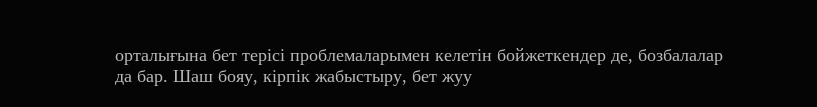орталығына бет терісі проблемаларымен келетін бойжеткендер де, бозбалалар да бар. Шаш бояу, кірпік жабыстыру, бет жуу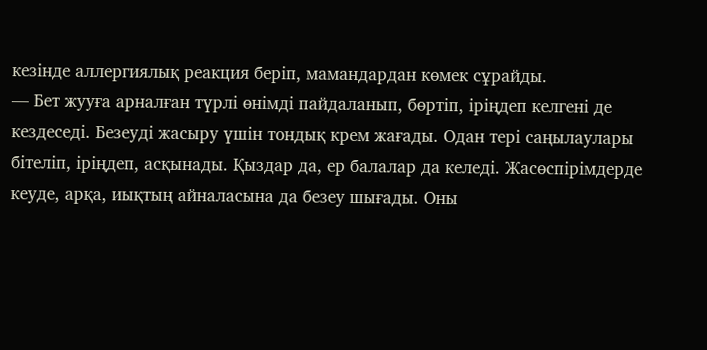кезінде аллергиялық реакция беріп, мамандардан көмек сұрайды.
— Бет жууға арналған түрлі өнімді пайдаланып, бөртіп, іріңдеп келгені де кездеседі. Безеуді жасыру үшін тондық крем жағады. Одан тері саңылаулары бітеліп, іріңдеп, асқынады. Қыздар да, ер балалар да келеді. Жасөспірімдерде кеуде, арқа, иықтың айналасына да безеу шығады. Оны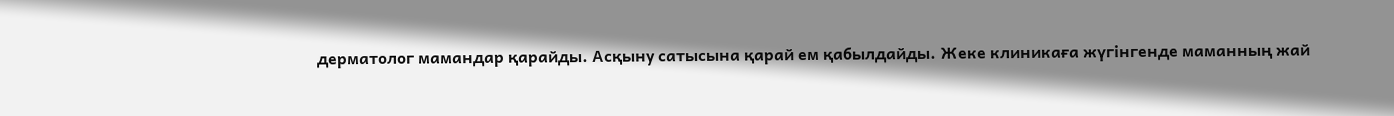дерматолог мамандар қарайды. Асқыну сатысына қарай ем қабылдайды. Жеке клиникаға жүгінгенде маманның жай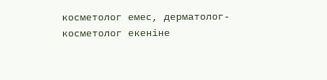косметолог емес, дерматолог-косметолог екеніне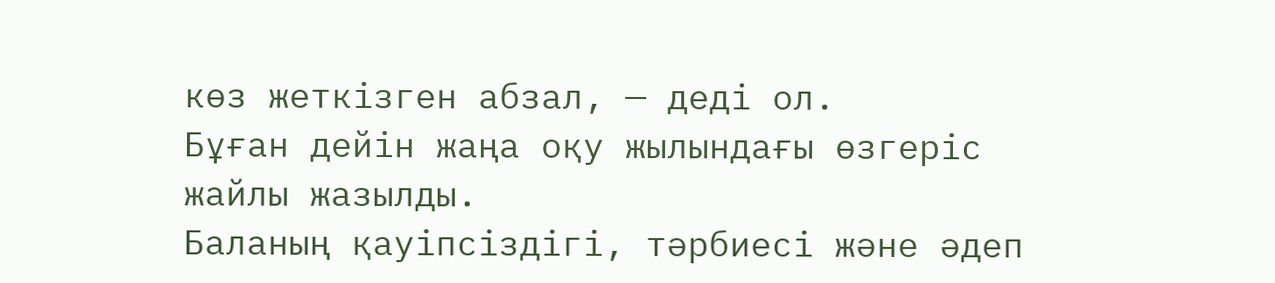көз жеткізген абзал, — деді ол.
Бұған дейін жаңа оқу жылындағы өзгеріс жайлы жазылды.
Баланың қауіпсіздігі, тәрбиесі және әдеп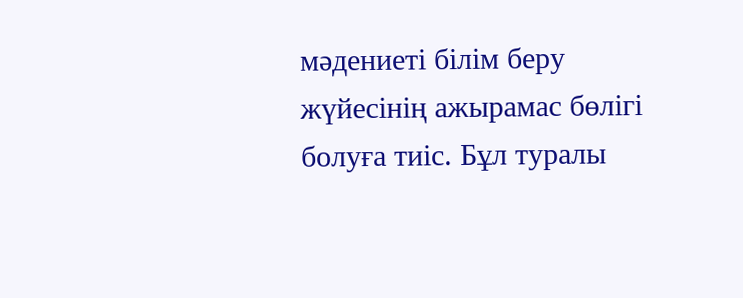мәдениеті білім беру жүйесінің ажырамас бөлігі болуға тиіс. Бұл туралы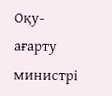Оқу-ағарту министрі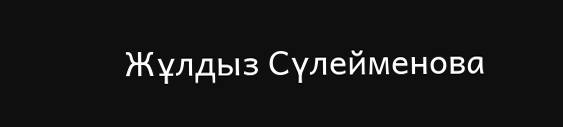Жұлдыз Сүлейменова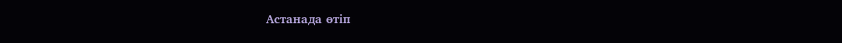Астанада өтіп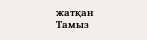жатқан Тамыз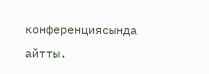конференциясында айтты.